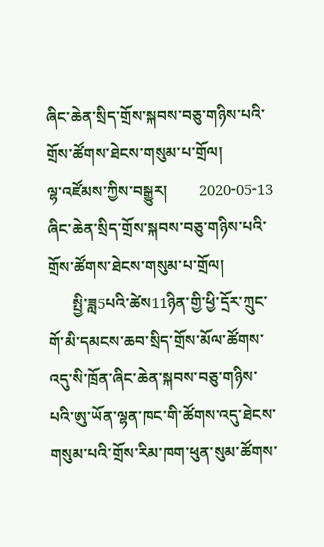ཞིང་ཆེན་སྲིད་གྲོས་སྐབས་བཅུ་གཉིས་པའི་གྲོས་ཚོགས་ཐེངས་གསུམ་པ་གྲོལ།
ལྷ་འཛོམས་ཀྱིས་བསྒྱུར།        2020-05-13
ཞིང་ཆེན་སྲིད་གྲོས་སྐབས་བཅུ་གཉིས་པའི་གྲོས་ཚོགས་ཐེངས་གསུམ་པ་གྲོལ།
      སྤྱི་ཟླ5པའི་ཚེས11ཉིན་གྱི་ཕྱི་དྲོར་ཀྲུང་གོ་མི་དམངས་ཆབ་སྲིད་གྲོས་མོལ་ཚོགས་འདུ་སི་ཁྲོན་ཞིང་ཆེན་སྐབས་བཅུ་གཉིས་པའི་ཨུ་ཡོན་ལྷན་ཁང་གི་ཚོགས་འདུ་ཐེངས་གསུམ་པའི་གྲོས་རིམ་ཁག་ཕུན་སུམ་ཚོགས་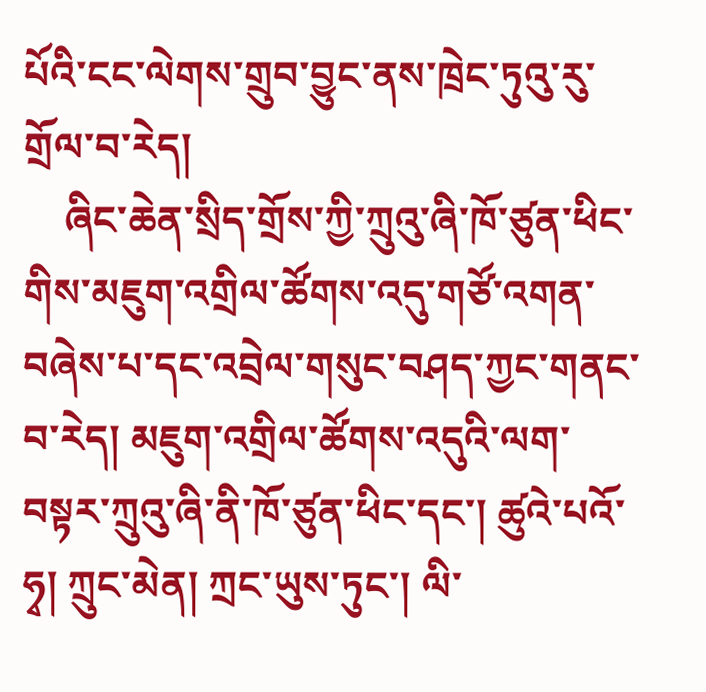པོའི་ངང་ལེགས་གྲུབ་བྱུང་ནས་ཁྲེང་ཏུའུ་རུ་གྲོལ་བ་རེད།
    ཞིང་ཆེན་སྲིད་གྲོས་ཀྱི་ཀྲུའུ་ཞི་ཁོ་ཙུན་ཕིང་གིས་མཇུག་འགྲིལ་ཚོགས་འདུ་གཙོ་འགན་བཞེས་པ་དང་འབྲེལ་གསུང་བཤད་ཀྱང་གནང་བ་རེད། མཇུག་འགྲིལ་ཚོགས་འདུའི་ལག་བསྟར་ཀྲུའུ་ཞི་ནི་ཁོ་ཙུན་ཕིང་དང་། ཚུའེ་པའོ་ཧྭ། ཀྲུང་མེན། ཀྲང་ཡུས་ཏུང་། ལི་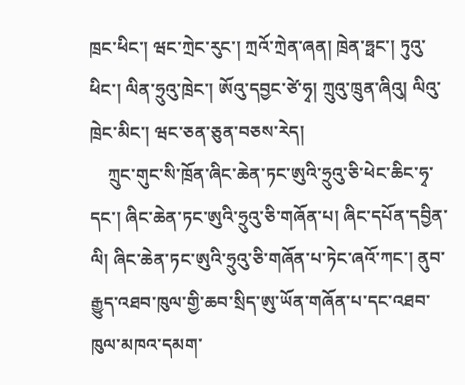ཁྲང་ཕིང་། ཝང་ཀྲེང་རུང་། ཀྲའོ་ཀྲེན་ཞན། ཁྲེན་ཧྥང་། ཏུའུ་ཕིང་། ལིན་ཧྲུའུ་ཁྲེང་། ཨོའུ་དབྱང་ཙེ་ཧྭ། ཀྲུའུ་ཁྲུན་ཞིའུ། ལིའུ་ཁྲེང་མིང་། ཝང་ཅན་ཅུན་བཅས་རེད།
    ཀྲུང་གུང་སི་ཁྲོན་ཞིང་ཆེན་ཏང་ཨུའི་ཧྲུའུ་ཅི་ཕེང་ཆིང་ཧྭ་དང་། ཞིང་ཆེན་ཏང་ཨུའི་ཧྲུའུ་ཅི་གཞོན་པ། ཞིང་དཔོན་དབྱིན་ལི། ཞིང་ཆེན་ཏང་ཨུའི་ཧྲུའུ་ཅི་གཞོན་པ་ཏེང་ཞའོ་ཀང་། ནུབ་རྒྱུད་འཐབ་ཁུལ་གྱི་ཆབ་སྲིད་ཨུ་ཡོན་གཞོན་པ་དང་འཐབ་ཁུལ་མཁའ་དམག་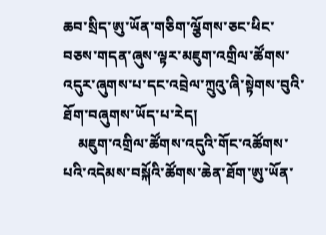ཆབ་སྲིད་ཨུ་ཡོན་གཅིག་ལྕོགས་ཅང་ཕིང་བཅས་གདན་ཞུས་ལྟར་མཇུག་འགྲིལ་ཚོགས་འདུར་ཞུགས་པ་དང་འབྲེལ་ཀྲུའུ་ཞི་སྟེགས་བུའི་ཐོག་བཞུགས་ཡོད་པ་རེད།
    མཇུག་འགྲིལ་ཚོགས་འདུའི་གོང་འཚོགས་པའི་འདེམས་བསྐོའི་ཚོགས་ཆེན་ཐོག་ཨུ་ཡོན་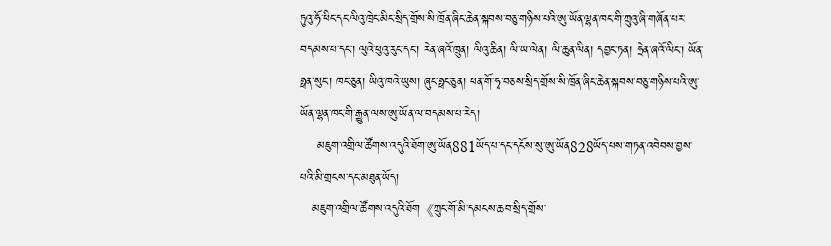ཏུའུ་ཧོ་ཕིང་དང་ལིའུ་ཁྲེང་མིང་སྲིད་གྲོས་སི་ཁྲོན་ཞིང་ཆེན་སྐབས་བཅུ་གཉིས་པའི་ཨུ་ཡོན་ལྷན་ཁང་གི་ཀྲུའུ་ཞི་གཞོན་པར་བདམས་པ་དང་། ལུའེ་ཕུའུ་རུང་དང་། རེན་ཞའོ་ཁྲུན། ལིའུ་ཆིན། ལི་ཡ་ལེན། ལི་ཆུན་ལིན། དབྱང་ཏན། ཧྲེན་ཞའོ་ལིང་། ཡོན་ཧྥན་སུང་། ཁང་ཅུན། ཡིའུ་ཁའེ་ཡུས། ཞུང་ཧྥང་ཅུན། ཕན་གོ་ཧྭ་བཅས་སྲིད་གྲོས་སི་ཁྲོན་ཞིང་ཆེན་སྐབས་བཅུ་གཉིས་པའི་ཨུ་ཡོན་ལྷན་ཁང་གི་རྒྱུན་ལས་ཨུ་ཡོན་ལ་བདམས་པ་རེད།
    མཇུག་འགྲིལ་ཚོགས་འདུའི་ཐོག་ཨུ་ཡོན881ཡོད་པ་དང་དངོས་སུ་ཨུ་ཡོན828ཡོད་པས་གཏན་འབེབས་བྱས་པའི་མི་གྲངས་དང་མཐུན་ཡོད།
   མཇུག་འགྲིལ་ཚོགས་འདུའི་ཐོག《ཀྲུང་གོ་མི་དམངས་ཆབ་སྲིད་གྲོས་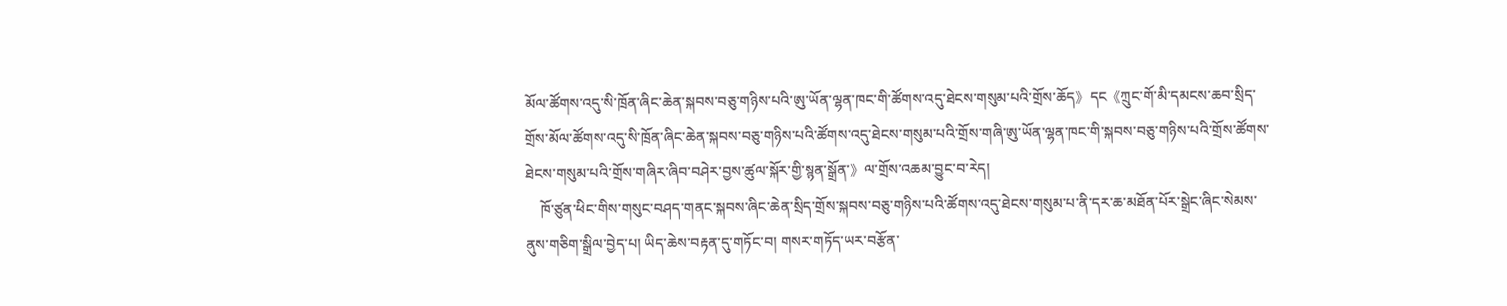མོལ་ཚོགས་འདུ་སི་ཁྲོན་ཞིང་ཆེན་སྐབས་བཅུ་གཉིས་པའི་ཨུ་ཡོན་ལྷན་ཁང་གི་ཚོགས་འདུ་ཐེངས་གསུམ་པའི་གྲོས་ཆོད》དང《ཀྲུང་གོ་མི་དམངས་ཆབ་སྲིད་གྲོས་མོལ་ཚོགས་འདུ་སི་ཁྲོན་ཞིང་ཆེན་སྐབས་བཅུ་གཉིས་པའི་ཚོགས་འདུ་ཐེངས་གསུམ་པའི་གྲོས་གཞི་ཨུ་ཡོན་ལྷན་ཁང་གི་སྐབས་བཅུ་གཉིས་པའི་གྲོས་ཚོགས་ཐེངས་གསུམ་པའི་གྲོས་གཞིར་ཞིབ་བཤེར་བྱས་ཚུལ་སྐོར་གྱི་སྙན་སྒྲོན་》ལ་གྲོས་འཆམ་བྱུང་བ་རེད།
    ཁོ་ཙུན་ཕིང་གིས་གསུང་བཤད་གནང་སྐབས་ཞིང་ཆེན་སྲིད་གྲོས་སྐབས་བཅུ་གཉིས་པའི་ཚོགས་འདུ་ཐེངས་གསུམ་པ་ནི་དར་ཆ་མཐོན་པོར་སྒྲེང་ཞིང་སེམས་ནུས་གཅིག་སྒྲིལ་བྱེད་པ། ཡིད་ཆེས་བརྟན་དུ་གཏོང་བ། གསར་གཏོད་ཡར་བརྩོན་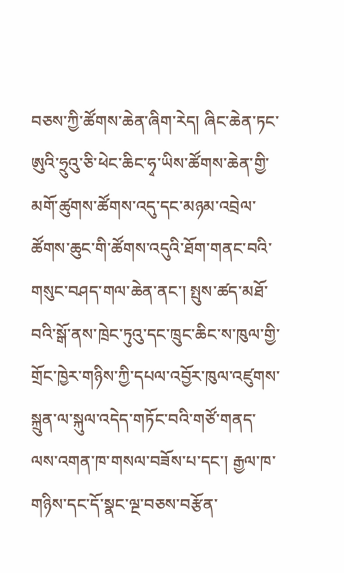བཅས་ཀྱི་ཚོགས་ཆེན་ཞིག་རེད། ཞིང་ཆེན་ཏང་ཨུའི་ཧྲུའུ་ཅི་ཕེང་ཆིང་ཧྭ་ཡིས་ཚོགས་ཆེན་གྱི་མགོ་ཚུགས་ཚོགས་འདུ་དང་མཉམ་འབྲེལ་ཚོགས་ཆུང་གི་ཚོགས་འདུའི་ཐོག་གནང་བའི་གསུང་བཤད་གལ་ཆེན་ནང་། སྤུས་ཚད་མཐོ་བའི་སྒོ་ནས་ཁྲེང་ཏུའུ་དང་ཁྲུང་ཆིང་ས་ཁུལ་གྱི་གྲོང་ཁྱེར་གཉིས་ཀྱི་དཔལ་འབྱོར་ཁུལ་འཛུགས་སྐྲུན་ལ་སྐུལ་འདེད་གཏོང་བའི་གཙོ་གནད་ལས་འགན་ཁ་གསལ་བཟོས་པ་དང་། རྒྱལ་ཁ་གཉིས་དང་དོ་སྣང་ལྔ་བཅས་བརྩོན་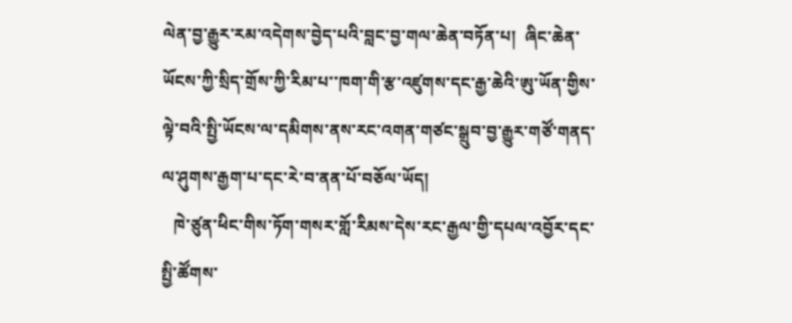ལེན་བྱ་རྒྱུར་རམ་འདེགས་བྱེད་པའི་བླང་བྱ་གལ་ཆེན་བཏོན་པ།  ཞིང་ཆེན་ཡོངས་ཀྱི་སྲིད་གྲོས་ཀྱི་རིམ་པ་་ཁག་གི་རྩ་འཛུགས་དང་རྒྱ་ཆེའི་ཨུ་ཡོན་གྱིས་ལྟེ་བའི་སྤྱི་ཡོངས་ལ་དམིགས་ནས་རང་འགན་གཙང་སྒྲུབ་བྱ་རྒྱུར་གཙོ་གནད་ལ་ཤུགས་རྒྱག་པ་དང་རེ་བ་ནན་པོ་བཅོལ་ཡོད།
   ཁེ་ཙུན་ཕིང་གིས་ཏོག་གསར་གློ་རིམས་དེས་རང་རྒྱལ་གྱི་དཔལ་འབྱོར་དང་སྤྱི་ཚོགས་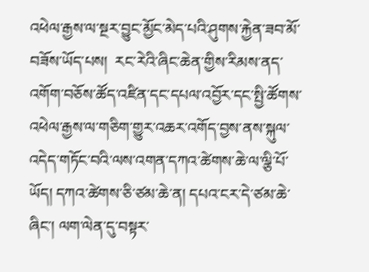འཕེལ་རྒྱས་ལ་སྔར་བྱུང་མྱོང་མེད་པའི་ཤུགས་རྐྱེན་ཟབ་མོ་བཟོས་ཡོད་པས།  རང་རེའི་ཞིང་ཆེན་གྱིས་རིམས་ནད་འགོག་བཅོས་ཚོད་འཛིན་དང་དཔལ་འབྱོར་དང་སྤྱི་ཚོགས་འཕེལ་རྒྱས་ལ་གཅིག་གྱུར་འཆར་འགོད་བྱས་ནས་སྐུལ་འདེད་གཏོང་བའི་ལས་འགན་དཀའ་ཚེགས་ཆེ་ལ་ལྕི་པོ་ཡོད། དཀའ་ཚེགས་ཅི་ཙམ་ཆེ་ན། དཔའ་ངར་དེ་ཙམ་ཆེ་ཞིང་། ལག་ལེན་དུ་བསྟར་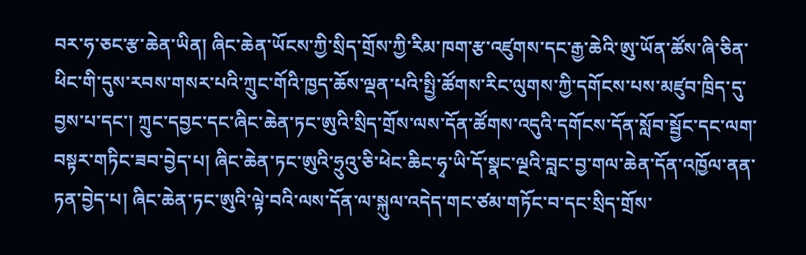བར་ཧ་ཅང་རྩ་ཆེན་ཡིན། ཞིང་ཆེན་ཡོངས་ཀྱི་སྲིད་གྲོས་ཀྱི་རིམ་ཁག་རྩ་འཛུགས་དང་རྒྱ་ཆེའི་ཨུ་ཡོན་ཚོས་ཞི་ཅིན་ཕིང་གི་དུས་རབས་གསར་པའི་ཀྲུང་གོའི་ཁྱད་ཆོས་ལྡན་པའི་སྤྱི་ཚོགས་རིང་ལུགས་ཀྱི་དགོངས་པས་མཛུབ་ཁྲིད་དུ་བྱས་པ་དང་། ཀྲུང་དབྱང་དང་ཞིང་ཆེན་ཏང་ཨུའི་སྲིད་གྲོས་ལས་དོན་ཚོགས་འདུའི་དགོངས་དོན་སློབ་སྦྱོང་དང་ལག་བསྟར་གཏིང་ཟབ་བྱེད་པ། ཞིང་ཆེན་ཏང་ཨུའི་ཧྲུའུ་ཅི་ཕེང་ཆིང་ཧྭ་ཡི་དོ་སྣང་ལྔའི་བླང་བྱ་གལ་ཆེན་དོན་འཁྱོལ་ནན་ཏན་བྱེད་པ། ཞིང་ཆེན་ཏང་ཨུའི་ལྟེ་བའི་ལས་དོན་ལ་སྐུལ་འདེད་གང་ཙམ་གཏོང་བ་དང་སྲིད་གྲོས་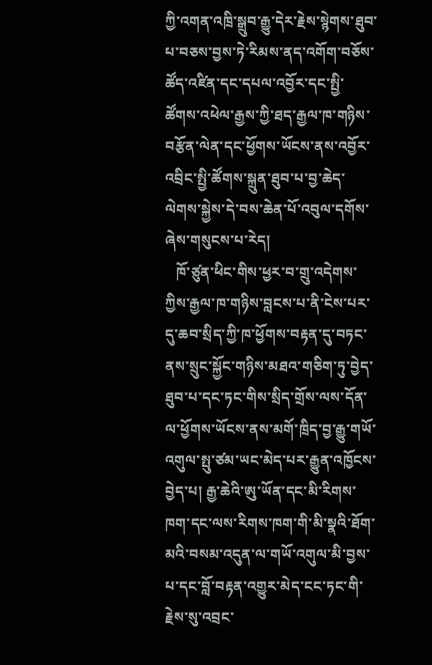ཀྱི་འགན་འཁྲི་སྒྲུབ་རྒྱུ་དེར་རྗེས་སྙེགས་ཐུབ་པ་བཅས་བྱས་ཏེ་རིམས་ནད་འགོག་བཅོས་ཚོད་འཛིན་དང་དཔལ་འབྱོར་དང་སྤྱི་ཚོགས་འཕེལ་རྒྱས་ཀྱི་ཐད་རྒྱལ་ཁ་གཉིས་བརྩོན་ལེན་དང་ཕྱོགས་ཡོངས་ནས་འབྱོར་འབྲིང་སྤྱི་ཚོགས་སྐྲུན་ཐུབ་པ་བྱ་ཆེད་ལེགས་སྐྱེས་དེ་བས་ཆེན་པོ་འབུལ་དགོས་ཞེས་གསུངས་པ་རེད།
   ཁོ་ཙུན་ཕིང་གིས་ཕྱར་བ་གྲུ་འདེགས་ཀྱིས་རྒྱལ་ཁ་གཉིས་བླངས་པ་ནི་ངེས་པར་དུ་ཆབ་སྲིད་ཀྱི་ཁ་ཕྱོགས་བརྟན་དུ་བཏང་ནས་སྲུང་སྐྱོང་གཉིས་མཐའ་གཅིག་ཏུ་བྱེད་ཐུབ་པ་དང་ཏང་གིས་སྲིད་གྲོས་ལས་དོན་ལ་ཕྱོགས་ཡོངས་ནས་མགོ་ཁྲིད་བྱ་རྒྱུ་གཡོ་འགུལ་སྤུ་ཙམ་ཡང་མེད་པར་རྒྱུན་འཁྱོངས་བྱེད་པ། རྒྱ་ཆེའི་ཨུ་ཡོན་དང་མི་རིགས་ཁག་དང་ལས་རིགས་ཁག་གི་མི་སྣའི་ཐོག་མའི་བསམ་འདུན་ལ་གཡོ་འགུལ་མི་བྱས་པ་དང་བློ་བརྟན་འགྱུར་མེད་ངང་ཏང་གི་རྗེས་སུ་འབྲང་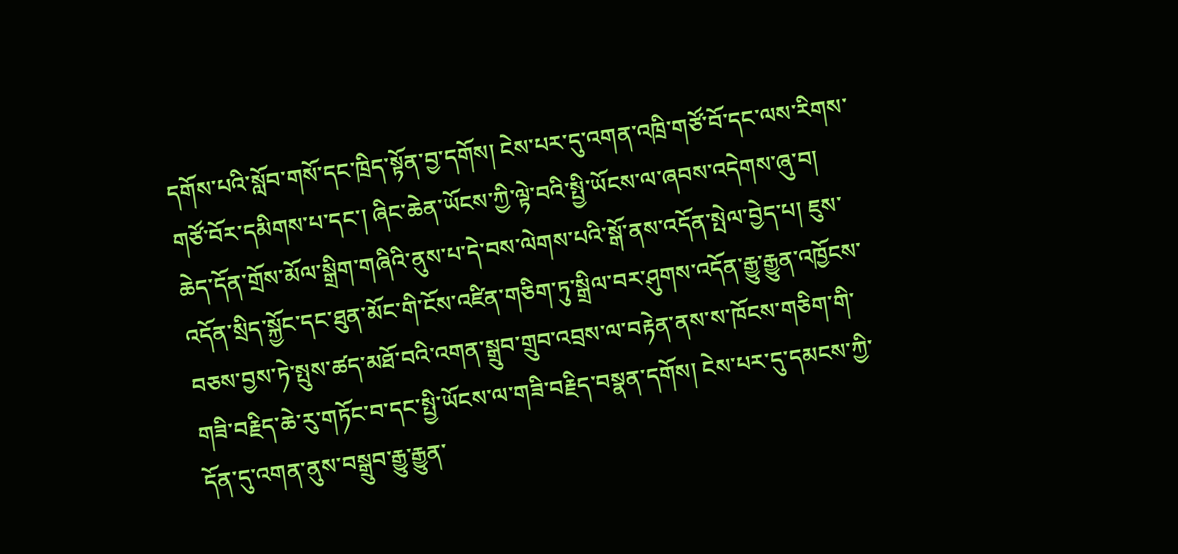དགོས་པའི་སློབ་གསོ་དང་ཁྲིད་སྟོན་བྱ་དགོས། ངེས་པར་དུ་འགན་འཁྲི་གཙོ་བོ་དང་ལས་རིགས་གཙོ་བོར་དམིགས་པ་དང་། ཞིང་ཆེན་ཡོངས་ཀྱི་ལྟེ་བའི་སྤྱི་ཡོངས་ལ་ཞབས་འདེགས་ཞུ་བ། ཆེད་དོན་གྲོས་མོལ་སྒྲིག་གཞིའི་ནུས་པ་དེ་བས་ལེགས་པའི་སྒོ་ནས་འདོན་སྤེལ་བྱེད་པ། ཇུས་འདོན་སྲིད་སྐྱོང་དང་ཐུན་མོང་གི་ངོས་འཛིན་གཅིག་ཏུ་སྒྲིལ་བར་ཤུགས་འདོན་རྒྱུ་རྒྱུན་འཁྱོངས་བཅས་བྱས་ཏེ་སྤུས་ཚད་མཐོ་བའི་འགན་སྒྲུབ་གྲུབ་འབྲས་ལ་བརྟེན་ནས་ས་ཁོངས་གཅིག་གི་གཟི་བརྗིད་ཆེ་རུ་གཏོང་བ་དང་སྤྱི་ཡོངས་ལ་གཟི་བརྗིད་བསྣན་དགོས། ངེས་པར་དུ་དམངས་ཀྱི་དོན་དུ་འགན་ནུས་བསྒྲུབ་རྒྱུ་རྒྱུན་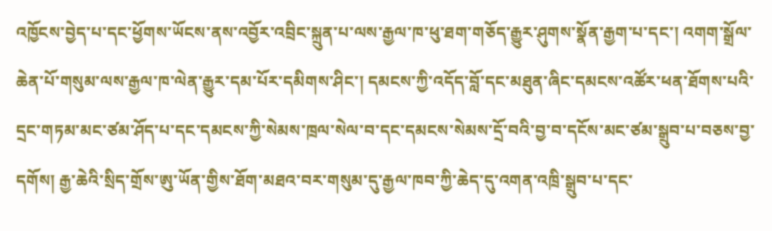འཁྱོངས་བྱེད་པ་དང་ཕྱོགས་ཡོངས་ནས་འབྱོར་འབྲིང་སྐྲུན་པ་ལས་རྒྱལ་ཁ་ཕུ་ཐག་གཅོད་རྒྱུར་ཤུགས་སྣོན་རྒྱག་པ་དང་། འགག་སྒྲོལ་ཆེན་པོ་གསུམ་ལས་རྒྱལ་ཁ་ལེན་རྒྱུར་དམ་པོར་དམིགས་ཤིང་། དམངས་ཀྱི་འདོད་བློ་དང་མཐུན་ཞིང་དམངས་འཚོར་ཕན་ཐོགས་པའི་དྲང་གཏམ་མང་ཙམ་ཤོད་པ་དང་དམངས་ཀྱི་སེམས་ཁྲལ་སེལ་བ་དང་དམངས་སེམས་དྲོ་བའི་བྱ་བ་དངོས་མང་ཙམ་སྒྲུབ་པ་བཅས་བྱ་དགོས། རྒྱ་ཆེའི་སྲིད་གྲོས་ཨུ་ཡོན་གྱིས་ཐོག་མཐའ་བར་གསུམ་དུ་རྒྱལ་ཁབ་ཀྱི་ཆེད་དུ་འགན་འཁྲི་སྒྲུབ་པ་དང་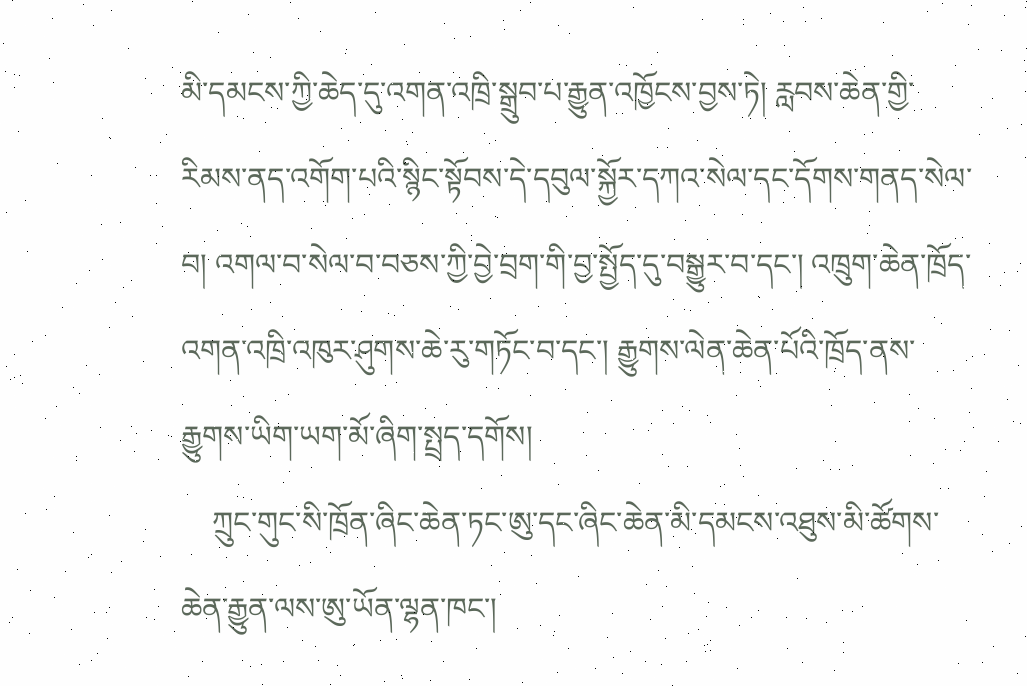མི་དམངས་ཀྱི་ཆེད་དུ་འགན་འཁྲི་སྒྲུབ་པ་རྒྱུན་འཁྱོངས་བྱས་ཏེ། རླབས་ཆེན་གྱི་རིམས་ནད་འགོག་པའི་སྙིང་སྟོབས་དེ་དབུལ་སྐྱོར་དཀའ་སེལ་དང་དོགས་གནད་སེལ་བ། འགལ་བ་སེལ་བ་བཅས་ཀྱི་བྱེ་བྲག་གི་བྱ་སྤྱོད་དུ་བསྒྱུར་བ་དང་། འཁྲུག་ཆེན་ཁྲོད་འགན་འཁྲི་འཁུར་ཤུགས་ཆེ་རུ་གཏོང་བ་དང་། རྒྱུགས་ལེན་ཆེན་པོའི་ཁྲོད་ནས་རྒྱུགས་ཡིག་ཡག་མོ་ཞིག་སྤྲད་དགོས།
    ཀྲུང་གུང་སི་ཁྲོན་ཞིང་ཆེན་ཏང་ཨུ་དང་ཞིང་ཆེན་མི་དམངས་འཐུས་མི་ཚོགས་ཆེན་རྒྱུན་ལས་ཨུ་ཡོན་ལྷན་ཁང་།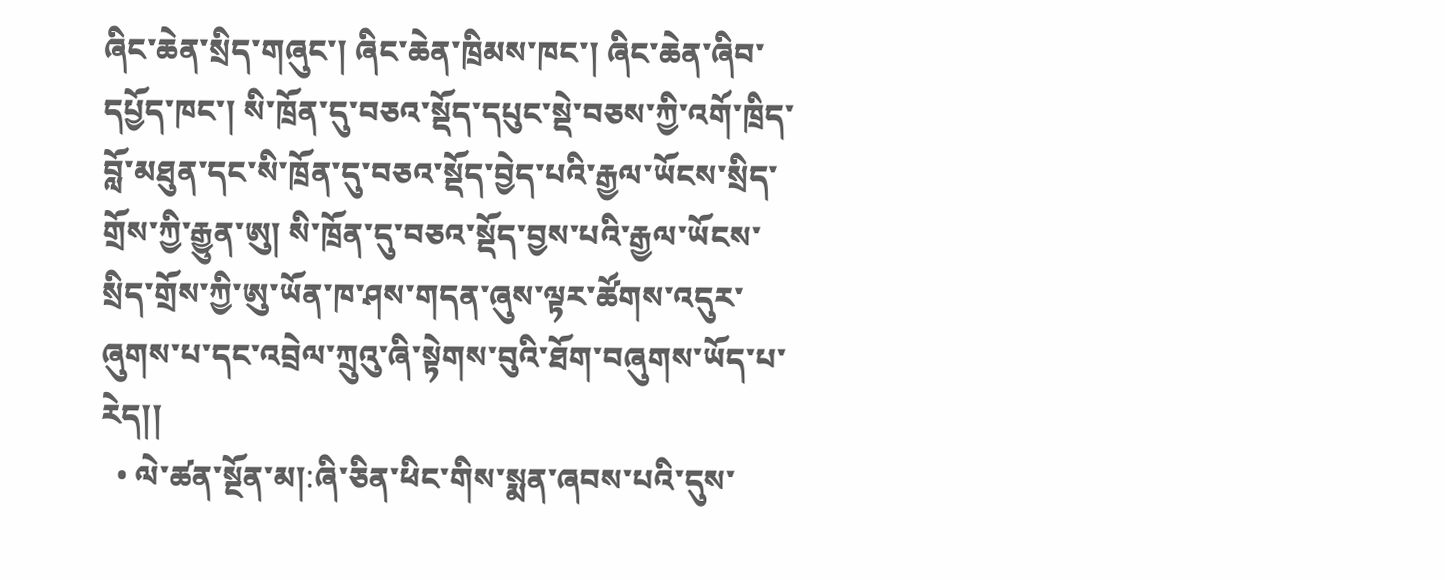ཞིང་ཆེན་སྲིད་གཞུང་། ཞིང་ཆེན་ཁྲིམས་ཁང་། ཞིང་ཆེན་ཞིབ་དཔྱོད་ཁང་། སི་ཁྲོན་དུ་བཅའ་སྡོད་དཔུང་སྡེ་བཅས་ཀྱི་འགོ་ཁྲིད་བློ་མཐུན་དང་སི་ཁྲོན་དུ་བཅའ་སྡོད་བྱེད་པའི་རྒྱལ་ཡོངས་སྲིད་གྲོས་ཀྱི་རྒྱུན་ཨུ། སི་ཁྲོན་དུ་བཅའ་སྡོད་བྱས་པའི་རྒྱལ་ཡོངས་སྲིད་གྲོས་ཀྱི་ཨུ་ཡོན་ཁ་ཤས་གདན་ཞུས་ལྟར་ཚོགས་འདུར་ཞུགས་པ་དང་འབྲེལ་ཀྲུའུ་ཞི་སྟེགས་བུའི་ཐོག་བཞུགས་ཡོད་པ་རེད།།
  • ལེ་ཚན་སྔོན་མ།:ཞི་ཅིན་ཕིང་གིས་སྨན་ཞབས་པའི་དུས་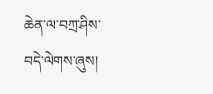ཆེན་ལ་བཀྲ་ཤིས་བདེ་ལེགས་ཞུས།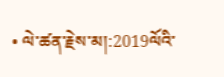• ལེ་ཚན་རྗེས་མ།:2019ལོའི་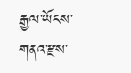རྒྱལ་ཡོངས་གནའ་རྫས་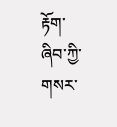རྟོག་ཞིབ་ཀྱི་གསར་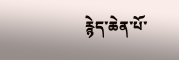རྙེད་ཆེན་པོ་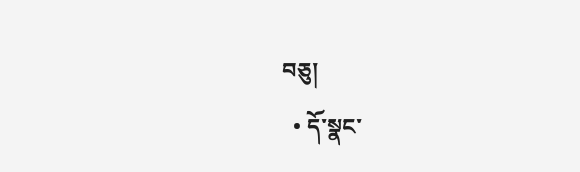བཅུ།
  • དོ་སྣང་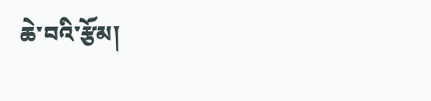ཆེ་བའི་རྩོམ།